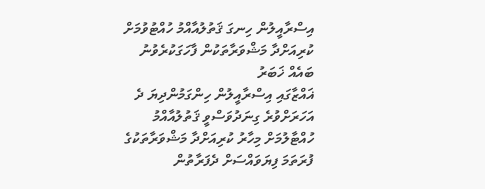އިސްރާއީލުން ހިނގަ ޤަތުލުއާއްމު ހުއްޓުވުމަށް ކުރިއަށްދާ މަޝްވަރާތަކުން ފާހަގަކުރެވުނު ބައެއް ޚަބަރު
ޣައްޒާގައި އިސްރާއީލުން ހިންގަމުންދިޔަ ދެ އަހަރަށްވުރެ ގިނަދުވަސްވީ ޤަތުލުއާއްމު ހުއްޓާލުމަށް މިހާރު ކުރިއަށްދާ މަޝްވަރާތަކުގެ ފުރަތަމަ ފިޔަވައްސަށް ދެފަރާތުން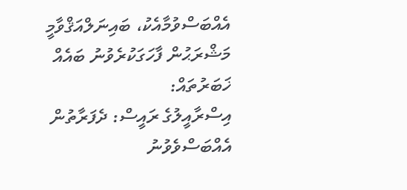އެއްބަސްވުމާއެކު، ބައިނަލްއަޤްވާމީ މަޝްރަޙުން ފާހަގަކުރެވުނު ބައެއް ޚަބަރުތައް:
އިސްރާއީލުގެ ރައީސް: ދެފަރާތުން އެއްބަސްވެވުނު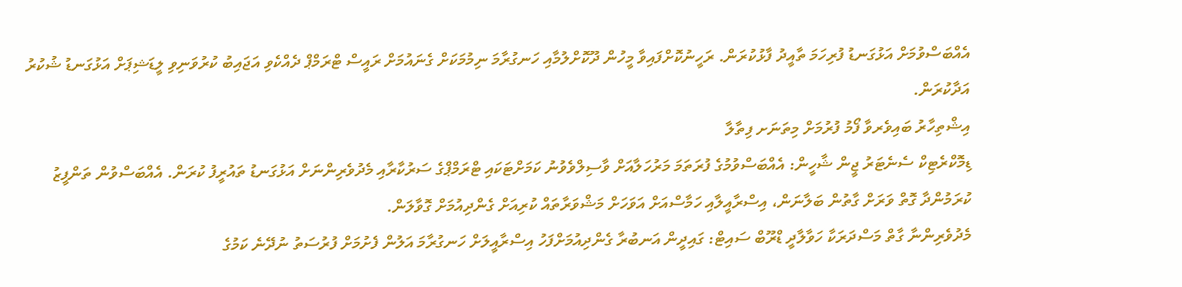އެއްބަސްވުމަށް އަޅުގަނޑު ފުރިހަމަ ތާއީދު ފާޅުކުރަން. ރަހީނުކޮށްފައިވާ މީހުން ދޫކޮށްލުމާއި ހަނގުރާމަ ނިމުމަކަށް ގެނައުމަށް ރައީސް ޓްރަމްޕް ދެއްކެވި އަޖައިބު ކުރުވަނިވި ލީޑަޝިޕަށް އަޅުގަނޑު ޝުކުރު އަދާކުރަން.
އިޝްތިހާރު ބައިވެރވާ ފޯމު ފުރުމަށް މިތަނަށ ފިތާލާ
ޑިމޮކްރެޓިކް ސެނެޓަރު ޖީން ޝާހީން: އެއްބަސްވުމުގެ ފުރަތަމަ މަރުހަލާއަށް ވާސިލްވެވުނު ކަމަށްޓަކައި ޓްރަމްޕްގެ ސަރުކާރާއި މެދުވެރިންނަށް އަޅުގަނޑު ތައުރީފު ކުރަން. އެއްބަސްވުން ތަންފީޒު ކުރަމުންދާ ގޮތް ވަރަށް ގާތުން ބަލާނަން، އިސްރާއީލާއި ހަމާސްއަށް އަވަހަށް މަޝްވަރާތައް ކުރިއަށް ގެންދިއުމަށް ގޮވާލަން.
މެދުވެރިންނާ ގާތް މަސްދަރަކާ ހަވާލާދީ ޑްރޫބް ސައިޓް: ގައިދީން އަނބުރާ ގެންދިއުމަށްފަހު އިސްރާއީލަށް ހަނގުރާމަ އަލުން ފެށުމަށް ފުރުސަތު ނުދޭނެ ކަމުގެ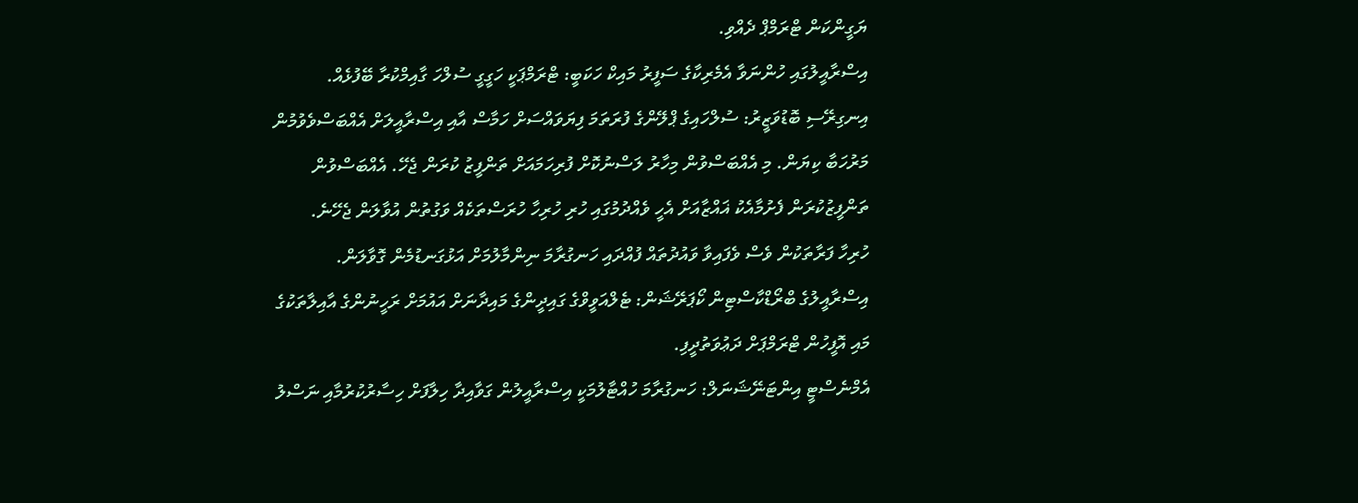ޔަގީންކަން ޓްރަމްޕް ދެއްވި.
އިސްރާއީލުގައި ހުންނަވާ އެމެރިކާގެ ސަފީރު މައިކް ހަކަބީ: ޓްރަމްޕަކީ ހަގީގީ ސުލްހަ ގާއިމްކުރާ ބޭފުޅެއް.
އިނގިރޭސި ބޮޑުވަޒީރު: ސުލްހައިގެ ޕްލޭންގެ ފުރަތަމަ ފިޔަވައްސަށް ހަމާސް އާއި އިސްރާއީލަށް އެއްބަސްވެވުމުން މަރުހަބާ ކިޔަން. މި އެއްބަސްވުން މިހާރު ލަސްނުކޮށް ފުރިހަމައަށް ތަންފީޒު ކުރަން ޖެހޭ. އެއްބަސްވުން ތަންފީޒުކުރަން ފެށުމާއެކު ޣައްޒާއަށް އެހީ ވެއްދުމުގައި ހުރި ހުރިހާ ހުރަސްތަކެއް ވަގުތުން އުވާލަން ޖެހޭނެ.
ހުރިހާ ފަރާތަކުން ވެސް ވެފައިވާ ވައުދުތައް ފުއްދައި ހަނގުރާމަ ނިންމާލުމަށް އަޅުގަނޑުމެން ގޮވާލަން.
އިސްރާއީލުގެ ބްރޯޑްކާސްޓިން ކޯޕަރޭޝަން: ޓެލްއަވީވްގެ ގައިދީންގެ މައިދާނަށް އައުމަށް ރަހީނުންގެ އާއިލާތަކުގެ މައި އޮފީހުން ޓްރަމްޕަށް ދަޢުވަތުދީފި.
އެމްނެސްޓީ އިންޓަނޭޝަނަލް: ހަނގުރާމަ ހުއްޓާލުމަކީ އިސްރާއީލުން ގަވާއިދާ ހިލާފަށް ހިސާރުކުރުމާއި ނަސްލު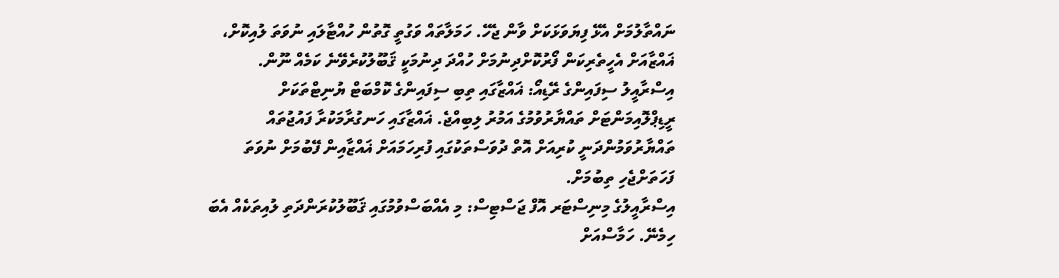ނައްތާލުމަށް އެޅޭ ފިޔަވަޅަކަށް ވާން ޖެހޭ. ހަމަލާތައް ވަގުތީ ގޮތުން ހުއްޓާލައި ނުވަތަ ލުއިކޮށް، ޣައްޒާއަށް އެހީތެރިކަން ފޯރުކޮށްދިނުމަށް ހުއްދަ ދިނުމަކީ ޤަބޫލުކުރެވޭނެ ކަމެއް ނޫން.
އިސްރާއީލު ސިފައިންގެ ރޭޑިއޯ: ޣައްޒާގައި ތިބި ސިފައިންގެ ކޮމްބަޓް ޔުނިޓްތަކަށް ރީޑިޕްލޮއިމަންޓަށް ތައްޔާރުވުމުގެ އަމުރު ލިބިއްޖެ. ޣައްޒާގައި ހަނގުރާމަކުރާ ފައުޖުތައް ތައްޔާރުވަމުންދަނީ ކުރިއަށް އޮތް ދުވަސްތަކުގައި ފުރިހަމައަށް ޣައްޒާއިން ފޭބުމަށް ނުވަތަ ފަހަތަށްޖެހި ތިބުމަށް.
އިސްރާއީލުގެ މިނިސްޓަރ އޮފް ޖަސްޓިސް: މި އެއްބަސްވުމުގައި ޤަބޫލުކުރަންދަތި ލުއިތަކެއް އެބަ ހިމެނޭ. ހަމާސްއަށް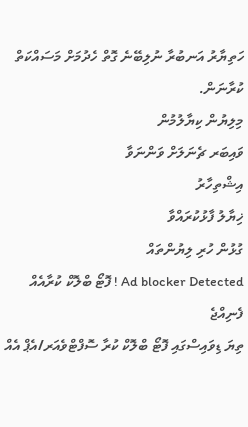ހަތިޔާރު އަނބުރާ ނުލިބޭނެ ގޮތް ހެދުމަށް މަސައްކަތް ކުރާނަން.
މިލިޔުން ކިޔާލުމުން
ވައިބަރ ޗެނަލަށް ވަންނަވާ
އިޝްތިހާރު
ޚިޔާލު ފާޅުކުރައްވާ
ގުޅުން ހުރި ލިޔުންތައް
Ad blocker Detected ! ފޮޓޯ ބްލޮކް ކުރާއެއް ފެނިއްޖެ
ތިޔަ ޑިވައިސްގައި ފޮޓޯ ބްލޮކް ކުރާ ސޮފްޓްވެއަރ/އެޕް އެއް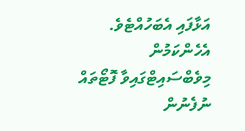އަޅާފައި އެބަހުއްޓެވެ. އެހެންކަމުން މިވެބްސައިޓްގައިވާ ފޮޓޯތައް ނުފެނުން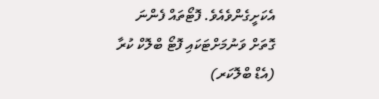އެކަށީގެންވެއެވެ. ފޮޓޯތައް ފެންނަ ގޮތަށް ވަނުމަށްޓަކައި ފޮޓޯ ބްލޮކް ކުރާ (އެޑް ބްލޮކަރ)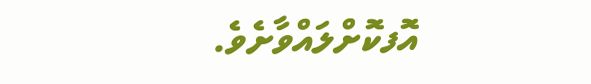އޮފކޮށްލައްވާށެވެ.